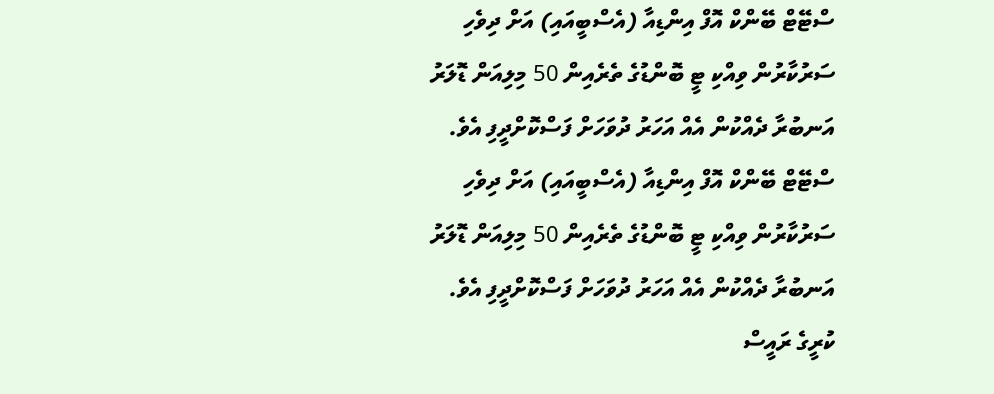ސްޓޭޓް ބޭންކް އޮފް އިންޑިއާ (އެސްބީއައި) އަށް ދިވެހި ސަރުކާރުން ވިއްކި ޓީ ބޮންޑުގެ ތެރެއިން 50 މިލިއަން ޑޮލަރު އަނބުރާ ދެއްކުން އެއް އަހަރު ދުވަހަށް ފަސްކޮށްދީފި އެވެ.
ސްޓޭޓް ބޭންކް އޮފް އިންޑިއާ (އެސްބީއައި) އަށް ދިވެހި ސަރުކާރުން ވިއްކި ޓީ ބޮންޑުގެ ތެރެއިން 50 މިލިއަން ޑޮލަރު އަނބުރާ ދެއްކުން އެއް އަހަރު ދުވަހަށް ފަސްކޮށްދީފި އެވެ.
ކުރީގެ ރައީސް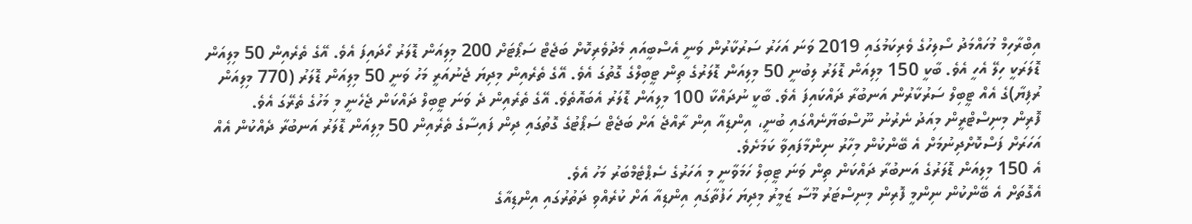އިބްރާހިމް މުހައްމަދު ސޯލިހުގެ ވެރިކަމުގައި 2019 ވަނަ އަހަރު ސަރުކާރުން ވަނީ އެސްބީއައި މެދުވެރިކޮށް ބަޖެޓް ސަޕޯޓަށް 200 މިލިއަން ޑޮލަރު ހޯދައިފަ އެވެ. އޭގެ ތެރެއިން 50 މިލިއަން ޑޮލަރަކީ ހިލޭ އެހީ އެވެ. ބާކީ 150 މިލިއަން ޑޮލަރު ލިބުނީ 50 މިލިއަން ޑޮލަރުގެ ތިން ޓީބިލްގެ ގޮތުގަ އެވެ. އޭގެ ތެރެއިން މިދިޔަ ޖެނުއަރީ މަހު ވަނީ 50 މިލިއަން ޑޮލަރު (770 މިލިއަން ރުފިޔާ)ގެ އެއް ޓީބިލް ސަރުކާރުން އަނބުރާ ދައްކައިފަ އެވެ. ބާކީ ނުދައްކާ 100 މިލިއަން ޑޮލަރު އެބައޮތެވެ. އޭގެ ތެރެއިން ދެ ވަނަ ޓީބިލް ދައްކަން ޖެހެނީ މި މަހުގެ ތެރޭގަ އެވެ.
ފޮރިން މިނިސްޓްރީން މިއަދު ނެރުނު ނޫސްބަޔާނެއްގައި ބުނީ، އިންޑިއާ އިން ރާއްޖެ އަށް ބަޖެޓް ސަޕޯޓުގެ ގޮތުގައި ދިން ފައިސާގެ ތެރެއިން 50 މިލިއަން ޑޮލަރު އަނބުރާ ދެއްކުން އެއް އަހަރަށް ފަސްކޮށްދިނުމަށް އެ ބޭންކުން މިހާރު ނިންމާފައިވާ ކަމަށެވެ.
އެ 150 މިލިއަން ޑޮލަރުގެ އަނބުރާ ދައްކަން ތިން ވަނަ ޓީބިލް ހަމަވާނީ މި އަހަރުގެ ސެޕްޓެމްބަރު މަހު އެވެ.
އެގޮތަށް އެ ބޭންކުން ނިންމީ ފޮރިން މިނިސްޓަރު މޫސާ ޒަމީރު މިދިޔަ ހަފުތާގައި އިންޑިއާ އަށް ކުރެއްވި ދަތުރުގައި އިންޑިއާގެ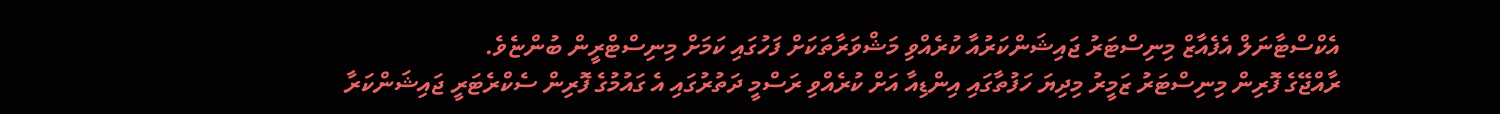އެކްސްޓާނަލް އެފެއާޒް މިނިސްޓަރު ޖައިޝަންކަރުއާ ކުރެއްވި މަޝްވަރާތަކަށް ފަހުގައި ކަމަށް މިނިސްޓްރީން ބުންޏެވެ.
ރާއްޖޭގެ ފޮރިން މިނިސްޓަރު ޒަމީރު މިދިޔަ ހަފުތާގައި އިންޑިއާ އަށް ކުރެއްވި ރަސްމީ ދަތުރުގައި އެ ގައުމުގެ ފޮރިން ސެކްރެޓަރީ ޖައިޝަންކަރާ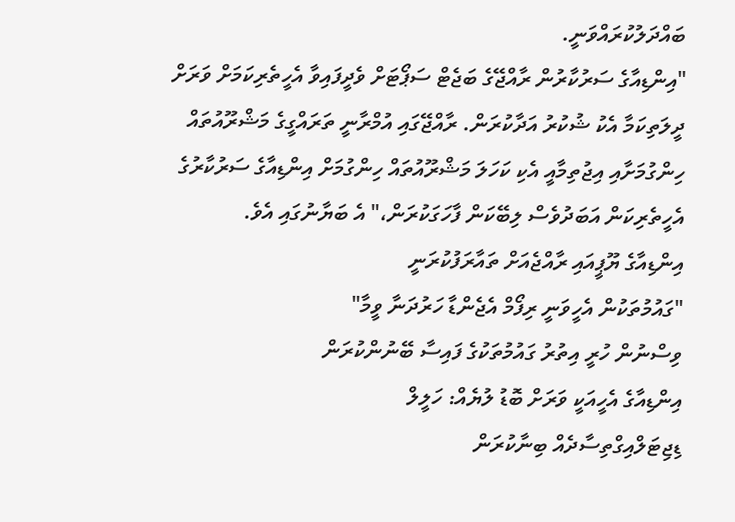ބައްދަލުކުރައްވަނީ.
"އިންޑިއާގެ ސަރުކާރުން ރާއްޖޭގެ ބަޖެޓް ސަޕޯޓަށް ވެދީފައިވާ އެހީތެރިކަމަށް ވަރަށް ދީލަތިކަމާ އެކު ޝުކުރު އަދާކުރަން. ރާއްޖޭގައި އުމްރާނީ ތަރައްގީގެ މަޝްރޫއުތައް ހިންގުމަށާއި އިޖުތިމާއީ އެކި ކަހަލަ މަޝްރޫއުތައް ހިންގުމަށް އިންޑިއާގެ ސަރުކާރުގެ އެހީތެރިކަން އަބަދުވެސް ލިބޭކަން ފާހަގަކުރަން،" އެ ބަޔާނުގައި އެވެ.
އިންޑިއާގެ ޔޫޕީއައި ރާއްޖެއަށް ތައާރަފުކުރަނީ
"ގައުމުތަކުން އެހީވަނީ ރިފޯމް އެޖެންޑާ ހަރުދަނާ ވީމާ"
ވިސްނުން ހުރީ އިތުރު ގައުމުތަކުގެ ފައިސާ ބޭނުންކުރަން
އިންޑިއާގެ އެހީއަކީ ވަރަށް ބޮޑު ލުޔެއް: ހަލީލް
ޑިޖިޓަލްއިގްތިސާދެއް ބިނާކުރަން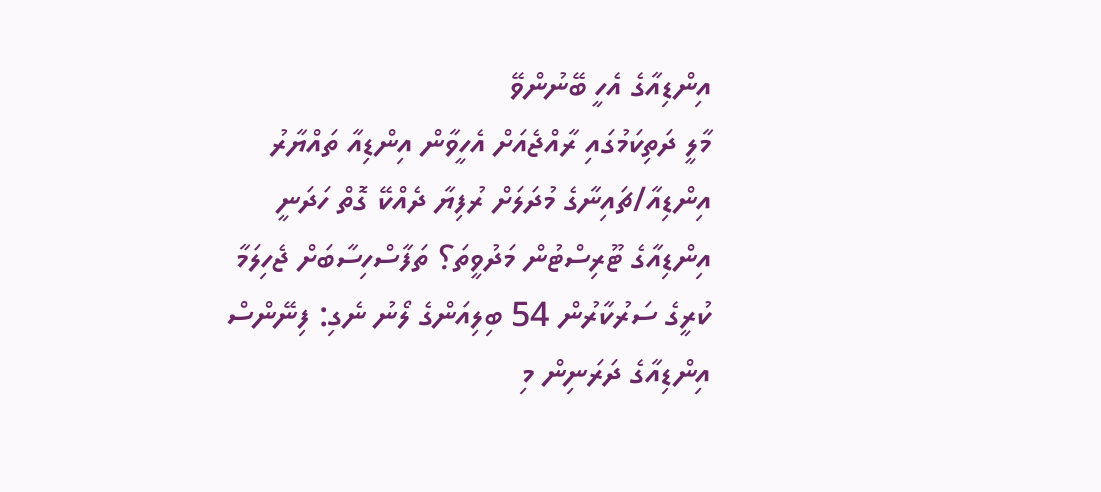އިންޑިއާގެ އެހީ ބޭނުންވޭ
މާލީ ދަތިކަމުގައި ރާއްޖެއަށް އެހީވާން އިންޑިއާ ތައްޔާރު
އިންޑިއާ/ޗައިނާގެ މުދަލަށް ރުފިޔާ ދެއްކޭ ގޮތް ހަދަނީ
އިންޑިއާގެ ޓޫރިސްޓުން މަދުވީތަ؟ ތަފާސްހިސާބަށް ޖެހިލަމާ
ކުރީގެ ސަރުކާރުން 54 ބިލިއަންގެ ލޯނު ނެގި: ފިނޭންސް
އިންޑިއާގެ ދަރަނިން މި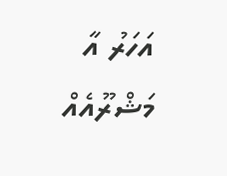އަހަރު އާ މަޝްރޫއެއް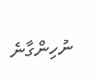ނުހިންގާނެ